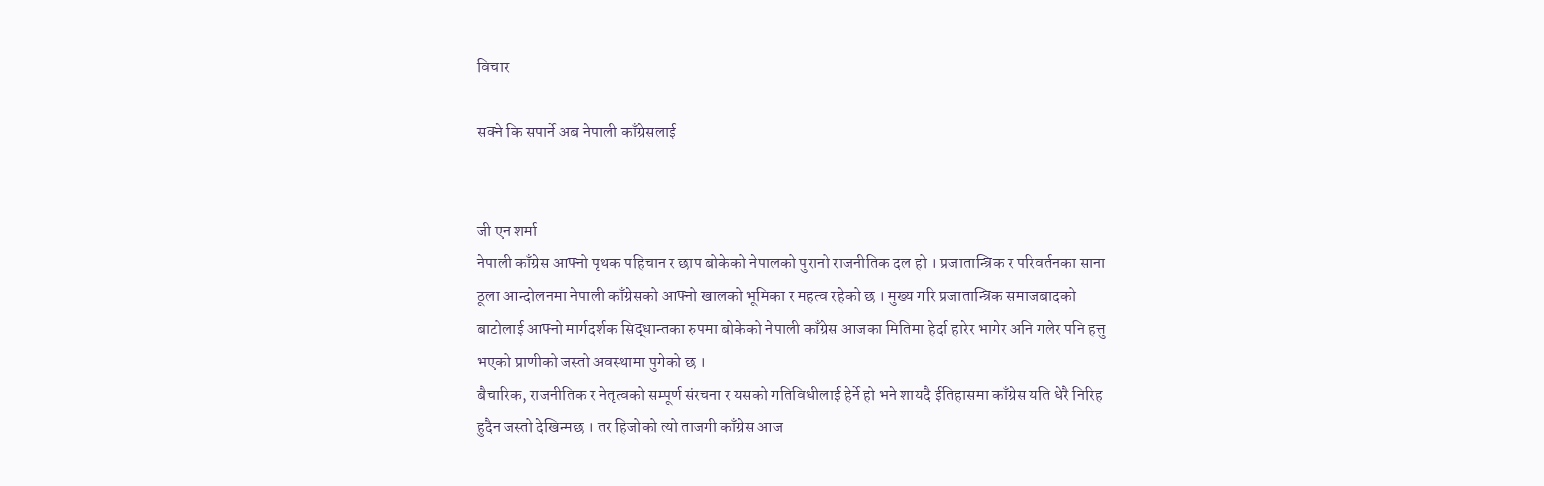विचार

सक्ने कि सपार्ने अब नेपाली काँग्रेसलाई


जी एन शर्मा
नेपाली काँग्रेस आफ्नो पृथक पहिचान र छाप बोकेको नेपालको पुरानो राजनीतिक दल हो । प्रजातान्त्रिक र परिवर्तनका साना ठूला आन्दोलनमा नेपाली काँग्रेसको आफ्नो खालको भूमिका र महत्व रहेको छ । मुख्य गरि प्रजातान्त्रिक समाजबादको बाटोलाई आफ्नो मार्गदर्शक सिद्धान्तका रुपमा बोकेको नेपाली काँग्रेस आजका मितिमा हेर्दा हारेर भागेर अनि गलेर पनि हत्तु भएको प्राणीको जस्तो अवस्थामा पुगेको छ ।
बैचारिक, राजनीतिक र नेतृत्वको सम्पूर्ण संरचना र यसको गतिविधीलाई हेर्ने हो भने शायदै ईतिहासमा काँग्रेस यति धेरै निरिह हुदैन जस्तो देखिन्मछ । तर हिजोको त्यो ताजगी काँग्रेस आज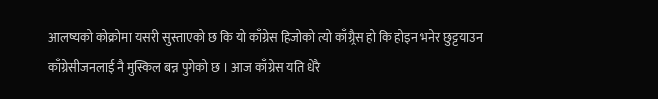आलष्यको कोक्रोमा यसरी सुस्ताएको छ कि यो काँग्रेस हिजोको त्यो काँग्र्रैस हो कि होइन भनेर छुट्टयाउन काँग्रेसीजनलाई नै मुस्किल बन्न पुगेको छ । आज काँग्रेस यति धेरै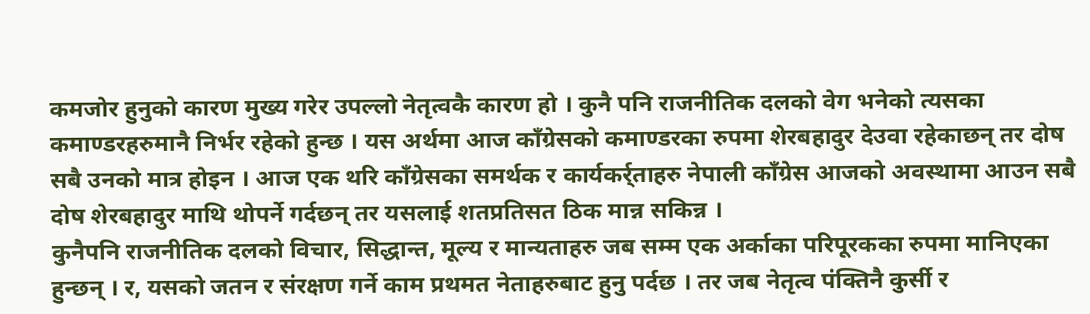कमजोर हुनुको कारण मुख्य गरेर उपल्लो नेतृत्वकै कारण हो । कुनै पनि राजनीतिक दलको वेग भनेको त्यसका कमाण्डरहरुमानै निर्भर रहेको हुन्छ । यस अर्थमा आज काँग्रेसको कमाण्डरका रुपमा शेरबहादुर देउवा रहेकाछन् तर दोष सबै उनको मात्र होइन । आज एक थरि काँग्रेसका समर्थक र कार्यकर्र्ताहरु नेपाली काँग्रेस आजको अवस्थामा आउन सबै दोष शेरबहादुर माथि थोपर्ने गर्दछन् तर यसलाई शतप्रतिसत ठिक मान्न सकिन्न ।
कुनैपनि राजनीतिक दलको विचार, सिद्धान्त, मूल्य र मान्यताहरु जब सम्म एक अर्काका परिपूरकका रुपमा मानिएका हुन्छन् । र, यसको जतन र संरक्षण गर्ने काम प्रथमत नेताहरुबाट हुनु पर्दछ । तर जब नेतृत्व पंक्तिनै कुर्सी र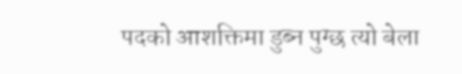पदको आशक्तिमा डुब्न पुग्छ त्यो बेला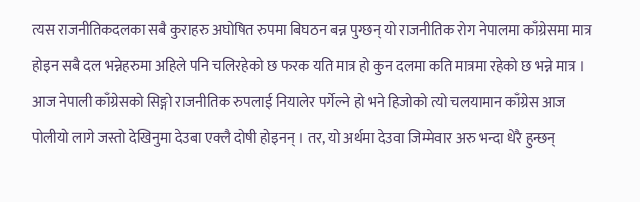त्यस राजनीतिकदलका सबै कुराहरु अघोषित रुपमा बिघठन बन्न पुग्छन् यो राजनीतिक रोग नेपालमा काँग्रेसमा मात्र होइन सबै दल भन्नेहरुमा अहिले पनि चलिरहेको छ फरक यति मात्र हो कुन दलमा कति मात्रमा रहेको छ भन्ने मात्र ।
आज नेपाली काँग्रेसको सिङ्गो राजनीतिक रुपलाई नियालेर पर्गेल्ने हो भने हिजोको त्यो चलयामान काँग्रेस आज पोलीयो लागे जस्तो देखिनुमा देउबा एक्लै दोषी होइनन् । तर, यो अर्थमा देउवा जिम्मेवार अरु भन्दा धेरै हुन्छन्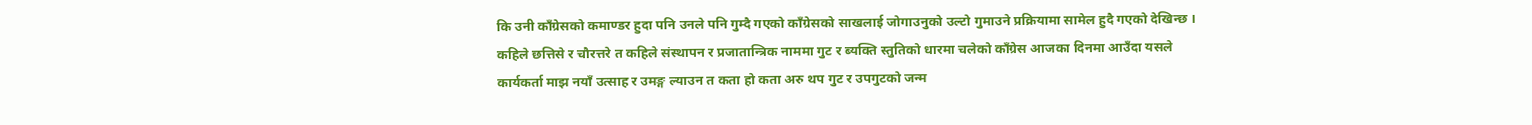कि उनी काँग्रेसको कमाण्डर हुदा पनि उनले पनि गुम्दै गएको काँग्रेसको साखलाई जोगाउनुको उल्टो गुमाउने प्रक्रियामा सामेल हुदै गएको देखिन्छ । कहिले छत्तिसे र चौरत्तरे त कहिले संस्थापन र प्रजातान्त्रिक नाममा गुट र ब्यक्ति स्तुतिको धारमा चलेको काँग्रेस आजका दिनमा आउँदा यसले कार्यकर्ता माझ नयाँ उत्साह र उमङ्ग ल्याउन त कता हो कता अरु थप गुट र उपगुटको जन्म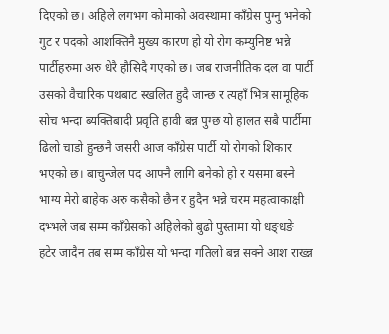दिएको छ। अहिले लगभग कोमाको अवस्थामा काँग्रेस पुग्नु भनेको गुट र पदको आशक्तिनै मुख्य कारण हो यो रोग कम्युनिष्ट भन्ने पार्टीहरुमा अरु धेरै हौसिदै गएको छ। जब राजनीतिक दल वा पार्टी उसको वैचारिक पथबाट स्खलित हुदै जान्छ र त्यहाँ भित्र सामूहिक सोच भन्दा ब्यक्तिबादी प्रवृति हावी बन्न पुग्छ यो हालत सबै पार्टीमा ढिलो चाडो हुन्छनै जसरी आज काँग्रेस पार्टी यो रोगको शिकार भएको छ। बाचुन्जेल पद आफ्नै लागि बनेको हो र यसमा बस्ने भाग्य मेरो बाहेक अरु कसैको छैन र हुदैन भन्ने चरम महत्वाकाक्षी दभ्भले जब सम्म काँग्रेसको अहिलेको बुढो पुस्तामा यो धङ्धङे हटेर जादैन तब सम्म काँग्रेस यो भन्दा गतिलो बन्न सक्ने आश राख्न्न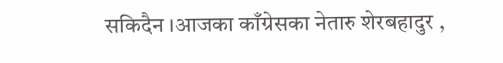सकिदैन ।आजका काँग्रेसका नेतारु शेरबहादुर ,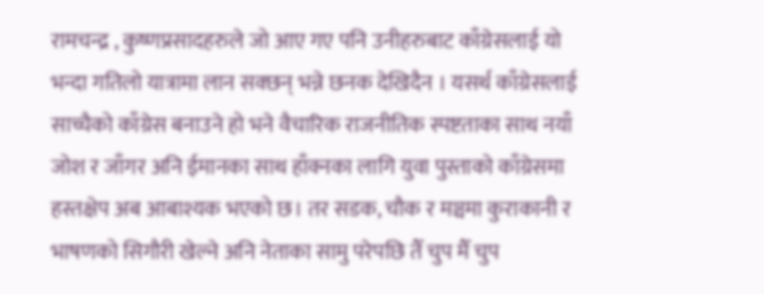रामचन्द्र , कुष्णप्रसादहरुले जो आए गए पनि उनीहरुबाट काँग्रेसलाई यो भन्दा गतिलो यात्रामा लान सक्छन् भन्ने छनक देखिदैन । यसर्थ काँग्रेसलाई साच्चैको काँग्रेस बनाउने हो भने वैचारिक राजनीतिक स्पष्टताका साथ नयाँ जोश र जाँगर अनि ईमानका साथ हाँक्नका लागि युवा पुस्ताको काँग्रेसमा हस्तक्षेप अब आबाश्यक भएको छ। तर सडक, चौक र मञ्चमा कुराकानी र भाषणको सिगौरी खेल्ने अनि नेताका सामु परेपछि तैँ चुप मैँ चुप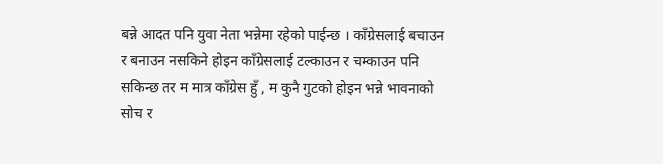बन्ने आदत पनि युवा नेता भन्नेमा रहेको पाईन्छ । काँग्रेसलाई बचाउन र बनाउन नसकिने होइन काँग्रेसलाई टल्काउन र चम्काउन पनि सकिन्छ तर म मात्र काँग्रेस हुँ , म कुनै गुटको होइन भन्ने भावनाको सोच र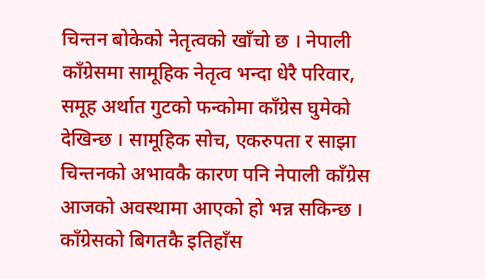चिन्तन बोकेको नेतृत्वको खाँचो छ । नेपाली काँग्रेसमा सामूहिक नेतृत्व भन्दा धेरै परिवार, समूह अर्थात गुटको फन्कोमा काँग्रेस घुमेको देखिन्छ । सामूहिक सोच, एकरुपता र साझा चिन्तनको अभावकै कारण पनि नेपाली काँग्रेस आजको अवस्थामा आएको हो भन्न सकिन्छ ।
काँग्रेसको बिगतकै इतिहाँस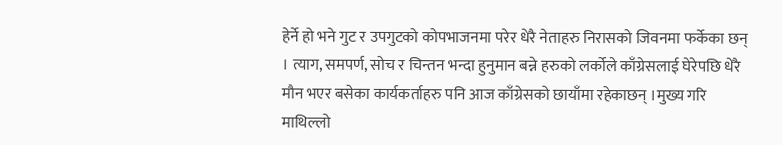हेर्ने हो भने गुट र उपगुटको कोपभाजनमा परेर धेरै नेताहरु निरासको जिवनमा फर्केका छन् । त्याग, समपर्ण, सोच र चिन्तन भन्दा हुनुमान बन्ने हरुको लर्कोले काँग्रेसलाई घेरेपछि धेरै मौन भएर बसेका कार्यकर्ताहरु पनि आज काँग्रेसको छायाँमा रहेकाछन् ।मुख्य गरि माथिल्लो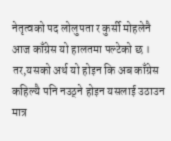नेतृत्वको पद लोलुपता र कुर्सी मोहलेनै आज काँग्रेस यो हालतमा पल्टेको छ । तर,यसको अर्थ यो होइन कि अब काँग्रेस कहिल्यै पनि नउठ्ने होइन यसलाई उठाउन मात्र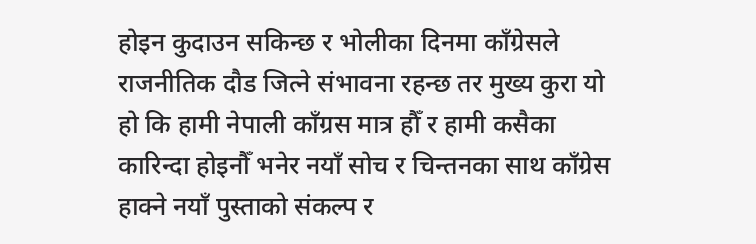होइन कुदाउन सकिन्छ र भोलीका दिनमा काँग्रेसले राजनीतिक दौड जित्ने संभावना रहन्छ तर मुख्य कुरा यो हो कि हामी नेपाली काँग्रस मात्र हौँ र हामी कसैका कारिन्दा होइनौँ भनेर नयाँ सोच र चिन्तनका साथ काँग्रेस हाक्ने नयाँ पुस्ताको संकल्प र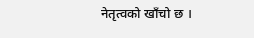नेतृत्वको खाँचो छ ।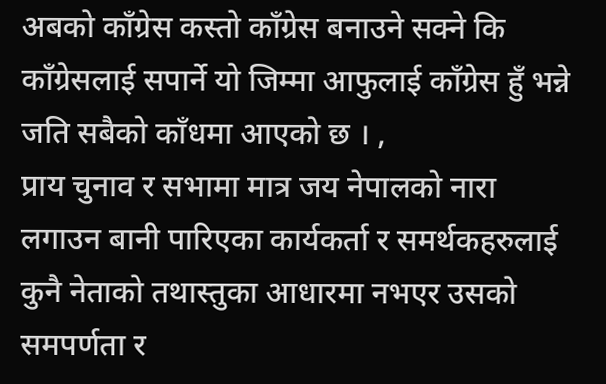अबको काँग्रेस कस्तो काँग्रेस बनाउने सक्ने कि काँग्रेसलाई सपार्ने यो जिम्मा आफुलाई काँग्रेस हुँ भन्ने जति सबैको काँधमा आएको छ । ,
प्राय चुनाव र सभामा मात्र जय नेपालको नारा लगाउन बानी पारिएका कार्यकर्ता र समर्थकहरुलाई कुनै नेताको तथास्तुका आधारमा नभएर उसको समपर्णता र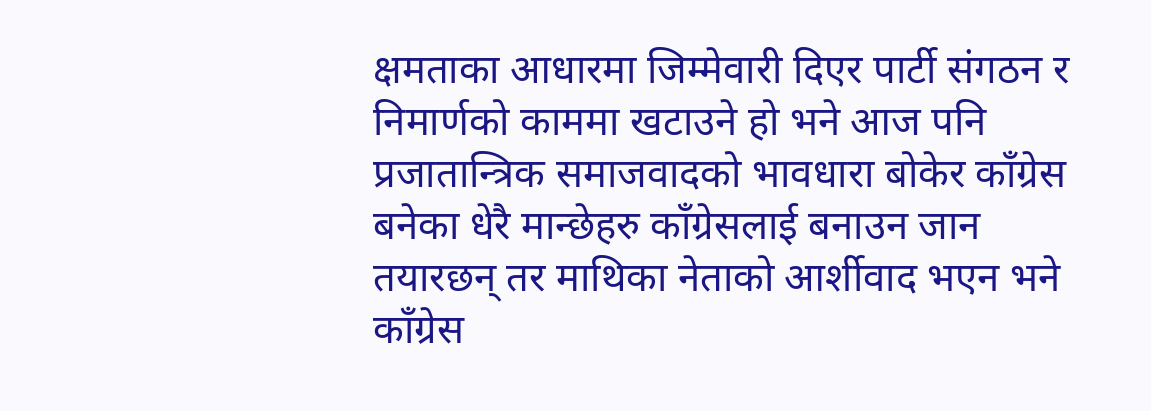क्षमताका आधारमा जिम्मेवारी दिएर पार्टी संगठन र निमार्णको काममा खटाउने हो भने आज पनि प्रजातान्त्रिक समाजवादको भावधारा बोकेर काँग्रेस बनेका धेरै मान्छेहरु काँग्रेसलाई बनाउन जान तयारछन् तर माथिका नेताको आर्शीवाद भएन भने काँग्रेस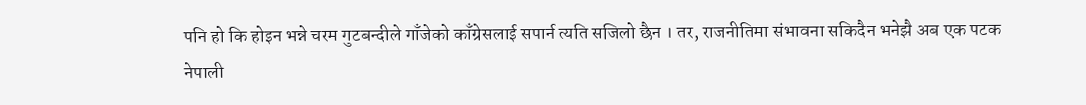पनि हो कि होइन भन्ने चरम गुटबन्दीले गाँजेको काँग्रेसलाई सपार्न त्यति सजिलो छैन । तर, राजनीतिमा संभावना सकिदैन भनेझै अब एक पटक नेपाली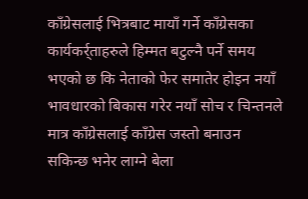काँग्रेसलाई भित्रबाट मायाँ गर्ने काँग्रेसका कार्यकर्र्ताहरुले हिम्मत बटुल्नै पर्ने समय भएको छ कि नेताको फेर समातेर होइन नयाँ भावधारको बिकास गरेर नयाँ सोच र चिन्तनले मात्र काँग्रेसलाई काँग्रेस जस्तो बनाउन सकिन्छ भनेर लाग्ने बेला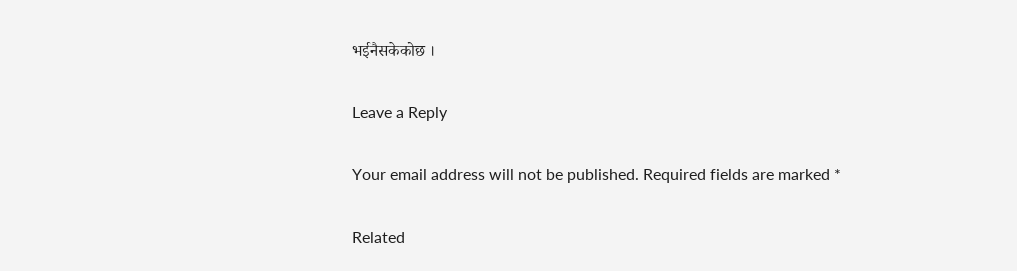भईनैसकेकोछ ।

Leave a Reply

Your email address will not be published. Required fields are marked *

Related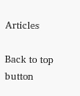Articles

Back to top button